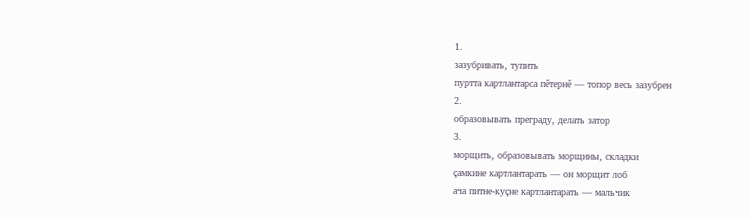1.
зазубривать, тупить
пуртта картлантарса пĕтернĕ — топор весь зазубрен
2.
образовывать преграду, делать затор
3.
морщить, образовывать морщины, складки
çамкине картлантарать — он морщит лоб
ача питне-куçне картлантарать — мальчик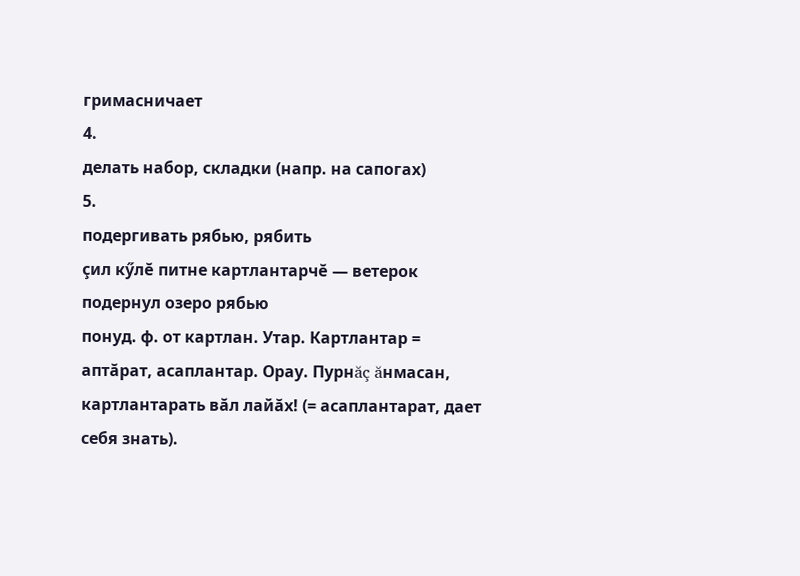гримасничает
4.
делать набор, складки (напр. на сапогах)
5.
подергивать рябью, рябить
çил кӳлĕ питне картлантарчĕ — ветерок подернул озеро рябью
понуд. ф. от картлан. Утар. Картлантар = аптăрат, асаплантар. Орау. Пурнăç ăнмасан, картлантарать вăл лайăх! (= асаплантарат, дает себя знать).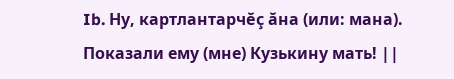Ib. Ну, картлантарчĕç ăна (или: мана). Показали ему (мне) Кузькину мать! ||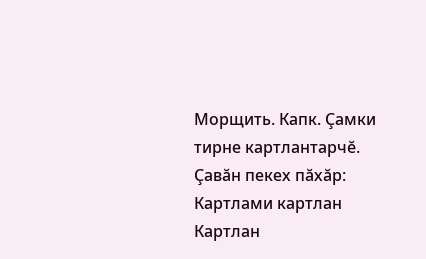Морщить. Капк. Çамки тирне картлантарчĕ.
Çавăн пекех пăхăр:
Картлами картлан Картлан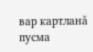вар картланă пусма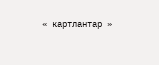« картлантар »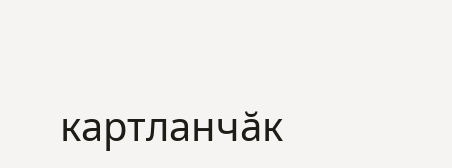картланчăк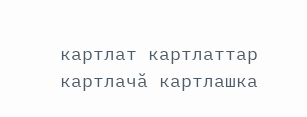картлат картлаттар картлачă картлашка